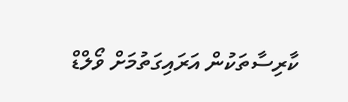ކާރިސާތަކުން އަރައިގަތުމަށް ވޯލްޑް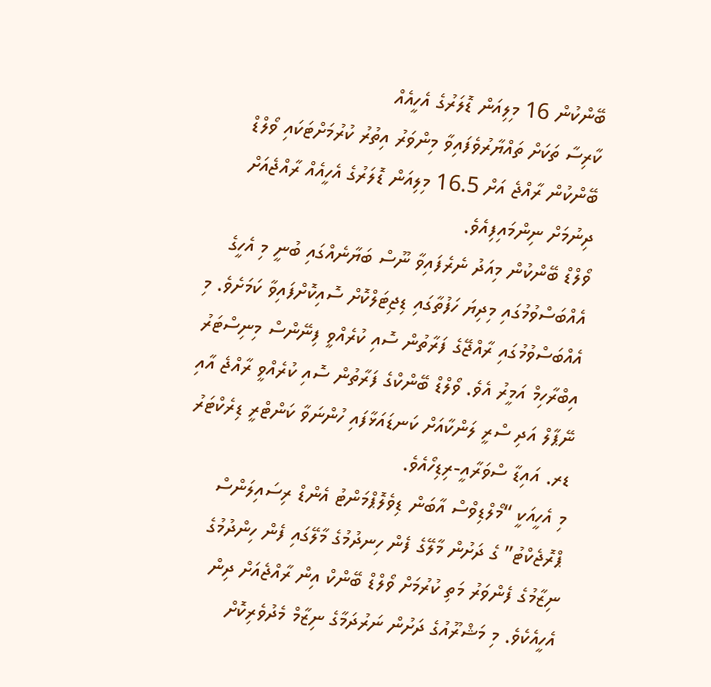ބޭންކުން 16 މިލިއަން ޑޮލަރުގެ އެހީއެއް
ކާރިސާ ތަކަށް ތައްޔާރުވެފައިވާ މިންވަރު އިތުރު ކުރުމަށްޓަކައި ވޯލްޑް ބޭންކުން ރާއްޖެ އަށް 16.5 މިލިއަން ޑޮލަރުގެ އެހީއެއް ރާއްޖެއަށް ދިނުމަށް ނިންމައިފިއެވެ.
ވޯލްޑް ބޭންކުން މިއަދު ނެރެފައިވާ ނޫސް ބަޔާނެއްގައި ބުނީ މި އެހީގެ އެއްބަސްވުމުގައި މިދިޔަ ހަފުތާގައި ޑިޖިޓަލްކޮށް ސޮއިކޮށްފައިވާ ކަމަށެވެ. މި އެއްބަސްވުމުގައި ރާއްޖޭގެ ފަރާތުން ސޮއި ކުރެއްވީ ފިނޭންސް މިނިސްޓަރު އިބްރާހިމް އަމީރު އެވެ. ވޯލްޑް ބޭންކްގެ ފަރާތުން ސޮއި ކުރެއްވީ ރާއްޖެ އާއި ނޭޕާލް އަދި ސްރީ ލަންކާއަށް ކަނޑައަޅާފައި ހުންނަވާ ކަންޓްރީ ޑިރެކްޓަރު ޑރ. އައިޑާ ސްވަރާއީ-ރިޑިހޯއެވެ.
މި އެހީއަކީ “މޯލްޑިވްސް އާބަން ޑިވެލޮޕްމަންޓު އެންޑް ރިސައިލަންސް ޕްރޮޖެކްޓު” ގެ ދަށުން މާލޭގެ ފެން ހިނދުމުގެ މާލޭގައި ފެން ހިންދުމުގެ ނިޒާމުގެ ފެންވަރު މަތި ކުރުމަށް ވޯލްޑް ބޭންކް އިން ރާއްޖެއަށް ދިން އެހީއެކެވެ. މި މަޝްރޫއުގެ ދަށުން ނަރުދަމާގެ ނިޒާމް މެދުވެރިކޮށް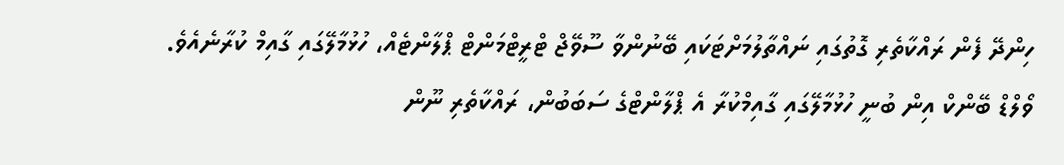ހިންދޭ ފެން ރައްކާތެރި ގޮތުގައި ނައްތާލުމަށްޓަކައި ބޭނުންވާ ސޫވޭޖް ޓްރީޓްމަންޓް ޕްލާންޓެއް، ހުޅުމާލޭގައި ގާއިމް ކުރާނެއެވެ.
ވޯލްޑް ބޭންކް އިން ބުނީ ހުޅުމާލޭގައި ގާއިމްކުރާ އެ ޕްލާންޓްގެ ސަބަބުން، ރައްކާތެރި ނޫން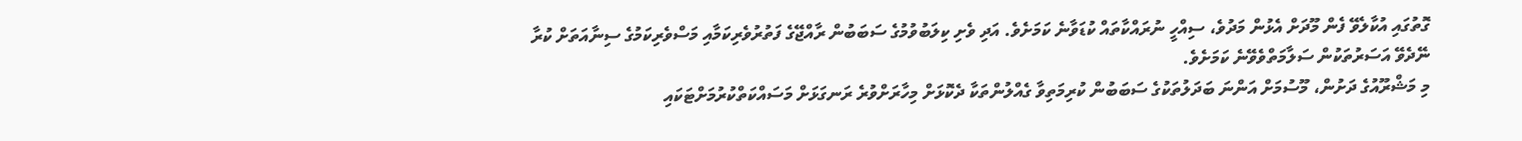ގޮތުގައި އުކާލެވޭ ފެން މޫދަށް އެޅުން މަދުވެ، ސިއްހީ ނުރައްކާތައް ކުޑަވާނެ ކަމަށެވެ. އަދި ވެށި ކިލަބުވުމުގެ ސަބަބުން ރާއްޖޭގެ ފަތުރުވެރިކަމާއި މަސްވެރިކަމުގެ ސިނާއަތަށް ކުރާ ނޭދެވޭ އަސަރުތަކުން ސަލާމަތްވެވޭނެ ކަމަށެވެ.
މި މަޝްރޫއުގެ ދަށުން، މޫސުމަށް އަންނަ ބަދަލުތަކުގެ ސަބަބުން ކުރިމަތިވާ ގެއްލުންތަކާ ދެކޮޅަށް މިހާރަށްވުރެ ރަނގަޅަށް މަސައްކަތްކުރުމަށްޓަކައި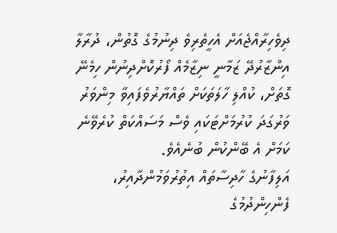ދިވެހިރާއްޖެއަށް އެހީތެރިވެ ދިނުމުގެ ގޮތުން، ދުރާލާ އިންޒާރުދޭ ޒަމާނީ ނިޒާމެއް ފޯރުކޮށްދިނުން ހިމެނޭ ގޮތަށް، ކުއްލި ހާލަތަކަށް ތައްޔާރުވެފައިވާ މިންވަރު ވަރުގަދަ ކުރުމަށްޓަކައި ވެސް މަސައްކަތް ކުރެވޭނެ ކަމަށް އެ ބޭންކުން ބުނެއެވެ.
އަލިފާނުގެ ހާދިސާތައް އިތުރުވަމުންދާއިރު، ފެންހިންދުމުގެ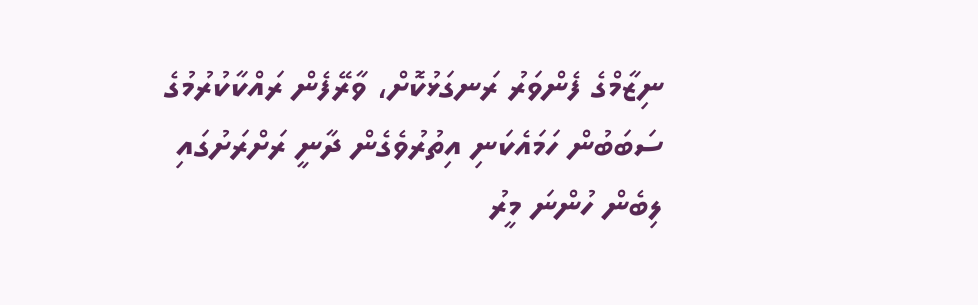ނިޒާމްގެ ފެންވަރު ރަނގަޅުކޮށް، ވާރޭފެން ރައްކާކުރުމުގެ ސަބަބުން ހަމައެކަނި އިތުރުވެގެން ދާނީ ރަށްރަށުގައި ލިބެން ހުންނަ މީރު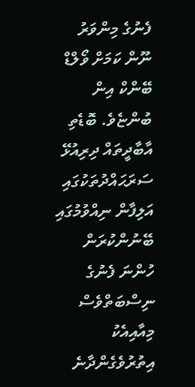ފެނުގެ މިންވަރު ނޫން ކަމަށް ވޯލްޑް ބޭންކް އިން ބުންޏެވެ. ބޮޑެތި އާބާދީތައް ދިރިއުޅޭ ސަރަޙައްދުތަކުގައި އަލިފާން ނިއްވުމުގައި ބޭނުންކުރަން ހުންނަ ފެނުގެ ނިސްބަތްވެސް މިއާއިއެކު އިތުރުވެގެންދާނެ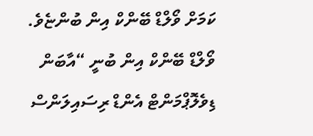ކަމަށް ވޯލްޑް ބޭންކް އިން ބުންޏެވެ.
ވޯލްޑް ބޭންކް އިން ބުނީ “އާބަން ޑިވެލޮޕްމަންޓް އެންޑް ރިސައިލަންސް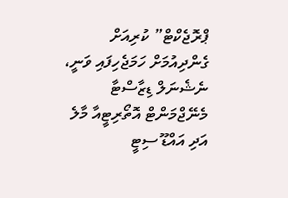ޕްރޮޖެކްޓް” ކުރިއަށް ގެންދިއުމަށް ހަމަޖެހިފައި ވަނީ، ނެޝެނަލް ޑިޒާސްޓާ މެނޭޖްމަންޓް އޮތޯރިޓީއާ މާލެ އަދި އައްޑޫ ސިޓީ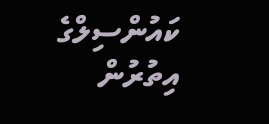ކައުންސިލްގެ އިތުރުން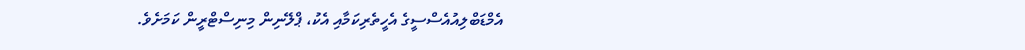އެމްޑަބްލިއުއެސްސީގެ އެހީތެރިކަމާއި އެކު، ޕްލޭނިން މިނިސްޓްރީން ކަމަށެވެ.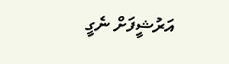އަރުޝީފަށް ނެގީ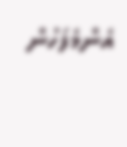އެންމެފަހުން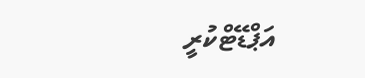އަޕްޑޭޓްކުރީ